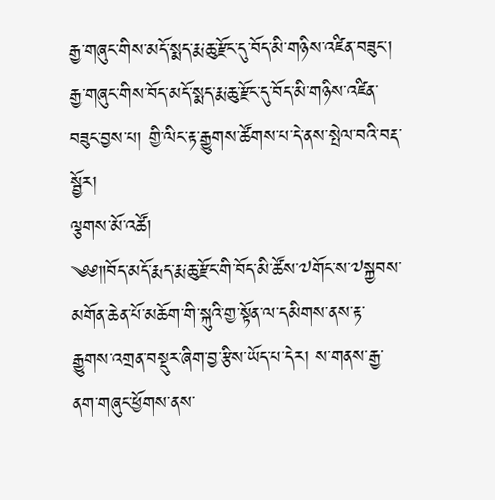རྒྱ་གཞུང་གིས་མདོ་སྨད་རྨ་ཆུ་རྫོང་དུ་བོད་མི་གཉིས་འཛིན་བཟུང་།
རྒྱ་གཞུང་གིས་བོད་མདོ་སྨད་རྨ་ཆུ་རྫོང་དུ་བོད་མི་གཉིས་འཛིན་བཟུང་བྱས་པ། གྱི་ལིང་རྟ་རྒྱུགས་ཚོགས་པ་དེ་ནས་སྤེལ་བའི་བརྡ་སྦྱོར།
ལྕགས་མོ་འཚོ།
༄༅༎བོད་མདོ་རྨད་རྨ་ཆུ་རྫོང་གི་བོད་མི་ཚོས་༧གོང་ས་༧སྐྱབས་མགོན་ཆེན་པོ་མཆོག་གི་སྐུའི་གྱ་སྟོན་ལ་དམིགས་ནས་རྟ་རྒྱུགས་འགྲན་བསྡུར་ཞིག་བྱ་རྩིས་ཡོད་པ་དེར། ས་གནས་རྒྱ་ནག་གཞུང་ཕྱོགས་ནས་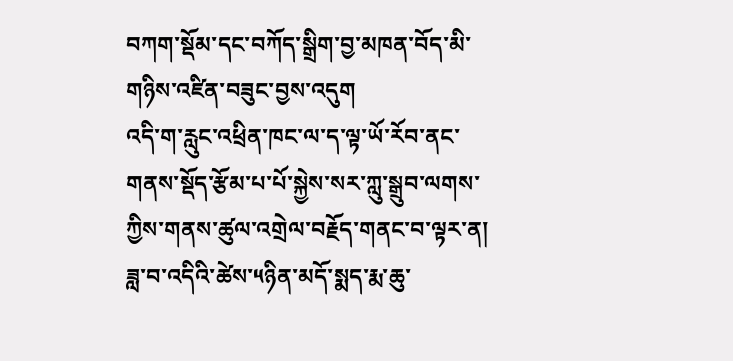བཀག་སྡོམ་དང་བཀོད་སྒྲིག་བྱ་མཁན་བོད་མི་གཉིས་འཛིན་བཟུང་བྱས་འདུག
འདི་ག་རླུང་འཕྲིན་ཁང་ལ་ད་ལྟ་ཡོ་རོབ་ནང་གནས་སྡོད་རྩོམ་པ་པོ་སྐྱེས་སར་ཀླུ་སྒྲུབ་ལགས་ཀྱིས་གནས་ཚུལ་འགྲེལ་བརྗོད་གནང་བ་ལྟར་ན། ཟླ་བ་འདིའི་ཚེས་༥ཉིན་མདོ་སྨད་རྨ་ཆུ་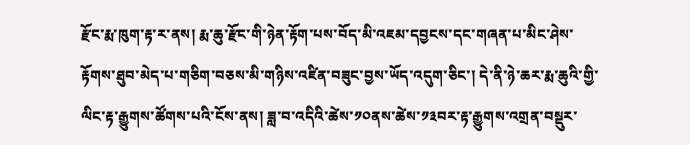རྫོང་རྨ་ཁུག་རྟ་ར་ནས། རྨ་ཆུ་རྫོང་གི་ཉེན་རྟོག་པས་བོད་མི་འཇམ་དབྱངས་དང་གཞན་པ་མིང་ཤེས་རྟོགས་ཐུབ་མེད་པ་གཅིག་བཅས་མི་གཉིས་འཛིན་བཟུང་བྱས་ཡོད་འདུག་ཅིང་། དེ་ནི་ཉེ་ཆར་རྨ་ཆུའི་གྱི་ལིང་རྟ་རྒྱུགས་ཚོགས་པའི་ངོས་ནས། ཟླ་བ་འདིའི་ཚེས་༡༠ནས་ཚེས་༡༣བར་རྟ་རྒྱུགས་འགྲན་བསྡུར་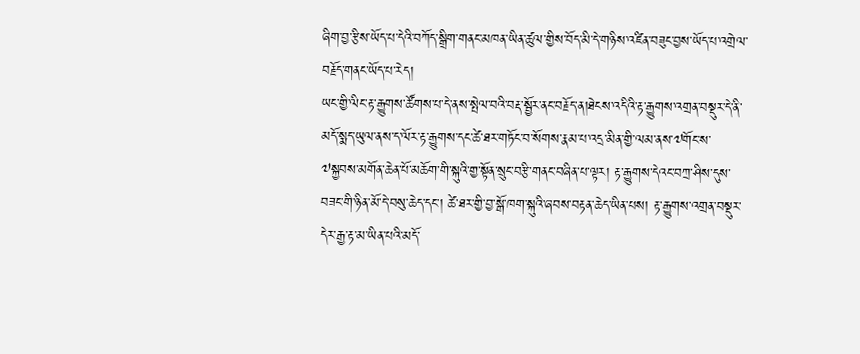ཞིག་བྱ་རྩིས་ཡོད་པ་དེའི་བཀོད་སྒྲིག་གནང་མཁན་ཡིན་ཚུལ་གྱིས་བོད་མི་དེ་གཉིས་འཛིན་བཟུང་བྱས་ཡོད་པ་འགྲེལ་བརྗོད་གནང་ཡོད་པ་རེད།
ཡང་གྱི་ལིང་རྟ་རྒྱུགས་ཚོགས་པ་དེ་ནས་སྤེལ་བའི་བརྡ་སྦྱོར་ནང་བརྗོད་ན།ཐེངས་འདིའི་རྟ་རྒྱུགས་འགྲན་བསྡུར་དེ་ནི་མདོ་སྨད་ཡུལ་ནས་ད་ལོར་རྟ་རྒྱུགས་དང་ཚེ་ཐར་གཏོང་བ་སོགས་རྣམ་པ་འདྲ་མིན་གྱི་ལམ་ནས་༧གོང་ས་༧སྐྱབས་མགོན་ཆེན་པོ་མཆོག་གི་སྐུའི་གྱ་སྟོན་སྲུང་བརྩི་གནང་བཞིན་པ་ལྟར། རྟ་རྒྱུགས་དེའང་བཀྲ་ཤིས་དུས་བཟང་གི་ཉིན་མོ་དེ་བསུ་ཆེད་དང་། ཚེ་ཐར་གྱི་བྱ་སྒོ་ཁག་སྐུའི་ཞབས་བརྟན་ཆེད་ཡིན་པས། རྟ་རྒྱུགས་འགྲན་བསྡུར་དེར་རྒྱ་རྟ་མ་ཡིན་པའི་མདོ་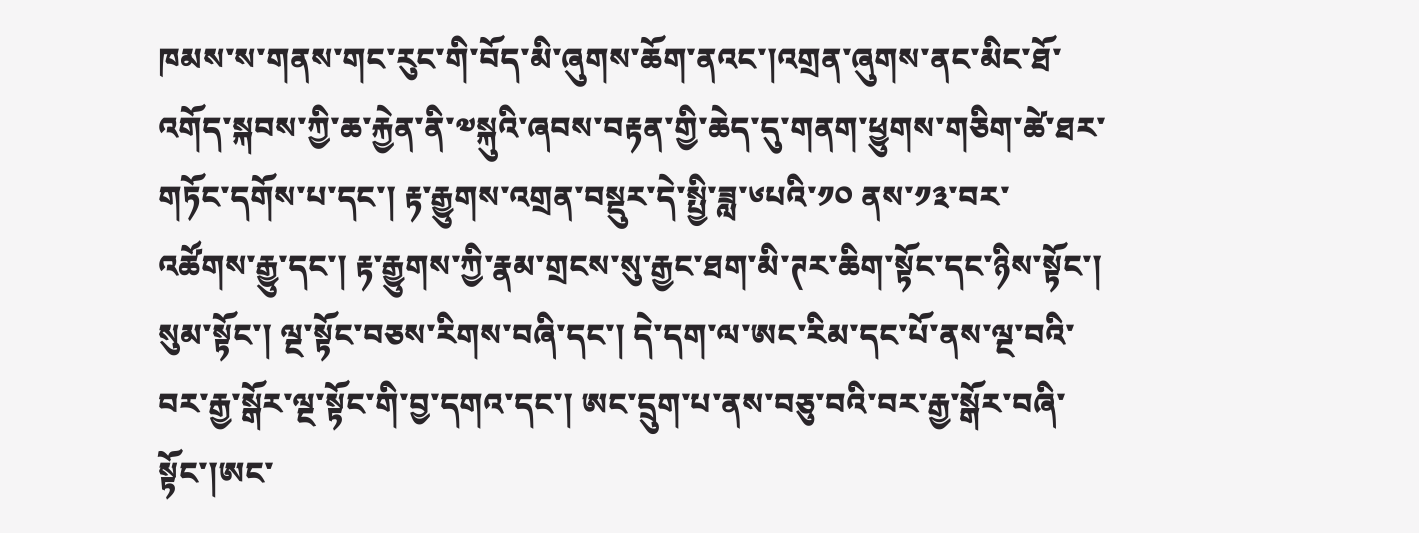ཁམས་ས་གནས་གང་རུང་གི་བོད་མི་ཞུགས་ཆོག་ནའང་།འགྲན་ཞུགས་ནང་མིང་ཐོ་འགོད་སྐབས་ཀྱི་ཆ་རྐྱེན་ནི་༧སྐུའི་ཞབས་བརྟན་གྱི་ཆེད་དུ་གནག་ཕྱུགས་གཅིག་ཚེ་ཐར་གཏོང་དགོས་པ་དང་། རྟ་རྒྱུགས་འགྲན་བསྡུར་དེ་སྤྱི་ཟླ་༦པའི་༡༠ ནས་༡༣་བར་འཚོགས་རྒྱུ་དང་། རྟ་རྒྱུགས་ཀྱི་རྣམ་གྲངས་སུ་རྒྱང་ཐག་མི་ཊར་ཆིག་སྟོང་དང་ཉིས་སྟོང་། སུམ་སྟོང་། ལྔ་སྟོང་བཅས་རིགས་བཞི་དང་། དེ་དག་ལ་ཨང་རིམ་དང་པོ་ནས་ལྔ་བའི་བར་རྒྱ་སྒོར་ལྔ་སྟོང་གི་བྱ་དགའ་དང་། ཨང་དྲུག་པ་ནས་བཅུ་བའི་བར་རྒྱ་སྒོར་བཞི་སྟོང་།ཨང་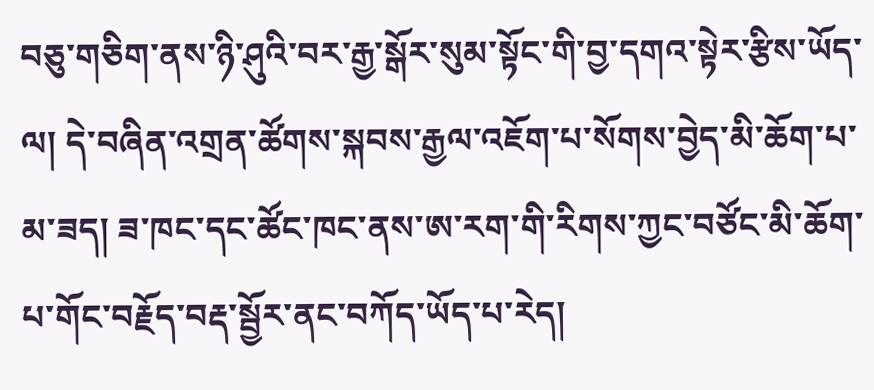བཅུ་གཅིག་ནས་ཉི་ཤུའི་བར་རྒྱ་སྒོར་སུམ་སྟོང་གི་བྱ་དགའ་སྟེར་རྩིས་ཡོད་ལ། དེ་བཞིན་འགྲན་ཚོགས་སྐབས་རྒྱལ་འཇོག་པ་སོགས་བྱེད་མི་ཆོག་པ་མ་ཟད། ཟ་ཁང་དང་ཚོང་ཁང་ནས་ཨ་རག་གི་རིགས་ཀྱང་བཙོང་མི་ཆོག་པ་གོང་བརྗོད་བརྡ་སྦྱོར་ནང་བཀོད་ཡོད་པ་རེད།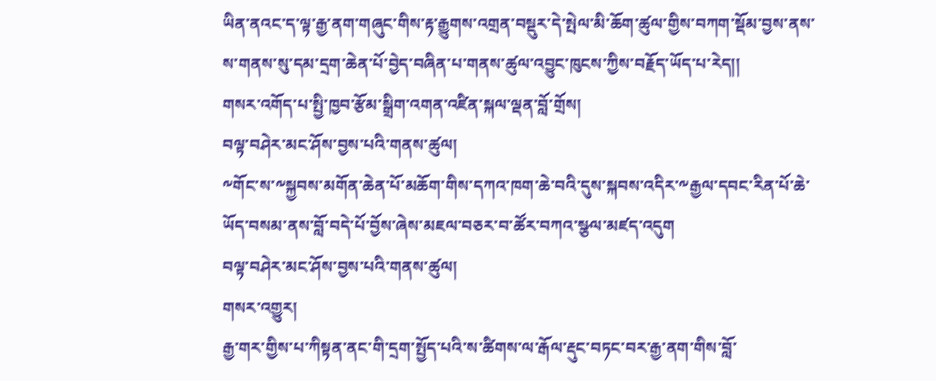ཡིན་ནའང་ད་ལྟ་རྒྱ་ནག་གཞུང་གིས་རྟ་རྒྱུགས་འགྲན་བསྡུར་དེ་སྤེལ་མི་ཆོག་ཚུལ་གྱིས་བཀག་སྡོམ་བྱས་ནས་ས་གནས་སུ་དམ་དྲག་ཆེན་པོ་བྱེད་བཞིན་པ་གནས་ཚུལ་འབྱུང་ཁུངས་ཀྱིས་བརྗོད་ཡོད་པ་རེད།།
གསར་འགོད་པ་སྤྱི་ཁྱབ་རྩོམ་སྒྲིག་འགན་འཛིན་སྐལ་ལྡན་བློ་གྲོས།
བལྟ་བཤེར་མང་ཤོས་བྱས་པའི་གནས་ཚུལ།
༸གོང་ས་༸སྐྱབས་མགོན་ཆེན་པོ་མཆོག་གིས་དཀའ་ཁག་ཆེ་བའི་དུས་སྐབས་འདིར་༸རྒྱལ་དབང་རིན་པོ་ཆེ་ཡོད་བསམ་ནས་བློ་བདེ་པོ་བྱོས་ཞེས་མཇལ་བཅར་བ་ཚོར་བཀའ་སྩལ་མཛད་འདུག
བལྟ་བཤེར་མང་ཤོས་བྱས་པའི་གནས་ཚུལ།
གསར་འགྱུར།
རྒྱ་གར་གྱིས་པ་ཀིསྟན་ནང་གི་དྲག་སྤྱོད་པའི་ས་ཚིགས་ལ་རྒོལ་རྡུང་བཏང་བར་རྒྱ་ནག་གིས་བློ་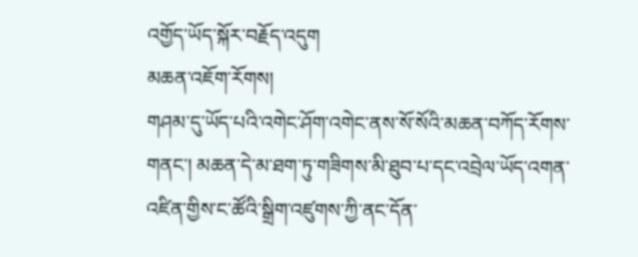འགྱོད་ཡོད་སྐོར་བརྗོད་འདུག
མཆན་འཇོག་རོགས།
གཤམ་དུ་ཡོད་པའི་འགེང་ཤོག་འགེང་ནས་སོ་སོའི་མཆན་བཀོད་རོགས་གནང་། མཆན་དེ་མ་ཐག་ཏུ་གཟིགས་མི་ཐུབ་པ་དང་འབྲེལ་ཡོད་འགན་འཛིན་གྱིས་ང་ཚོའི་སྒྲིག་འཛུགས་ཀྱི་ནང་དོན་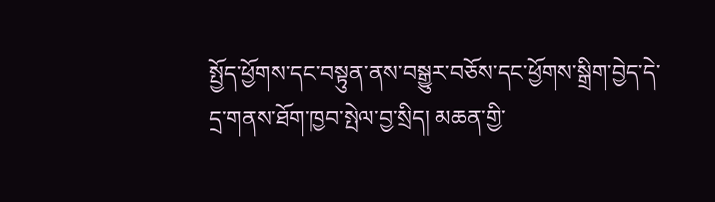སྤྱོད་ཕྱོགས་དང་བསྟུན་ནས་བསྒྱུར་བཅོས་དང་ཕྱོགས་སྒྲིག་བྱེད་དེ་དྲ་གནས་ཐོག་ཁྱབ་སྤེལ་བྱ་སྲིད། མཆན་གྱི་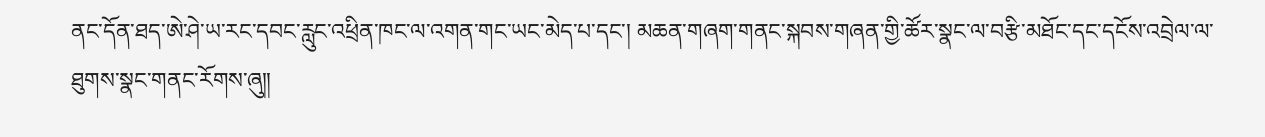ནང་དོན་ཐད་ཨེ་ཤེ་ཡ་རང་དབང་རླུང་འཕྲིན་ཁང་ལ་འགན་གང་ཡང་མེད་པ་དང་། མཆན་གཞག་གནང་སྐབས་གཞན་གྱི་ཚོར་སྣང་ལ་བརྩི་མཐོང་དང་དངོས་འབྲེལ་ལ་ཐུགས་སྣང་གནང་རོགས་ཞུ༎